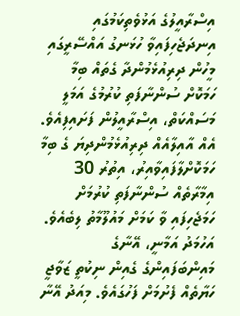އިސްރާއީލުގެ އަޅުވެތިކަމުގައި އިނދަޖެހިފައިވާ ހުޅަނގު އައްސޭރީގައި މީހުން ދިރިއުޅެމުންދާ ގެތައް ބިމާ ހަމަކޮށް ސުންނާފަތި ކުރުމުގެ އަމަލީ މަސައްކަތް، އިސްރާއީލުން ފަށައިފިއެވެ.
އެއް އާއިލާއެއް ދިރިއުޅެމުންދިޔަ ގެ ބިމާ ހަމަކޮށްލާފައިވާއިރު، އިތުރު 30 އިމާރާތެއް ސުންނާފަތި ކުރުމަށް ހަމަޖެހިފައި ވާ ކަމަށް މައުލޫމާތު ލިބެއެވެ.
އަހުމަދު އަމާނީ، އޭނާގެ މައިންބަފައިންގެ ގެއިން ނިކުތީ ޒަވާޖީ ހަޔާތެއް ފެށުމަށް ފަހުގައެވެ. މިއަދު އޭނާ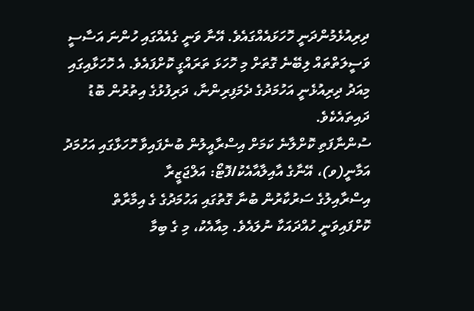ދިރިއުޅެމުންދަނީ ހޮހަޅައެއްގައެވެ. އޭނާ ވަނީ ގެއެއްގައި ހުންނަ އަސާސީ ވަސީލަތްތައް ލިބޭނެ ގޮތަށް މި ހޮހަޅަ ތަރައްގީ ކޮށްފައެވެ. އެ ހޮހަޅާއިގައި މިއަދު ދިރިއުޅެނީ އަހުމަދުގެ ދެމަފިރިންނާ، ދަރިފުޅުގެ އިތުރުން ބޮޑު ދައިތައެކެވެ.
ސުންނާފަތި ކޮށްލާނެ ކަމަށް އިސްރާއީލުން ބުނެފައިވާ ހޮހަޅާގައި އަހުމަދު އަމާނީ(ވ)، އޭނާގެ އާއިލާއާއެކު/ފޮޓޯ: އަލްޖަޒީރާ
އިސްރާއިލުގެ ސަރުކާރުން ބުނާ ގޮތުގައި އަހުމަދުގެ ގެ އިމާރާތް ކޮށްފައިވަނީ ހުއްދައަކާ ނުލައެވެ. މިއާއެކު، މި ގެ ބިމާ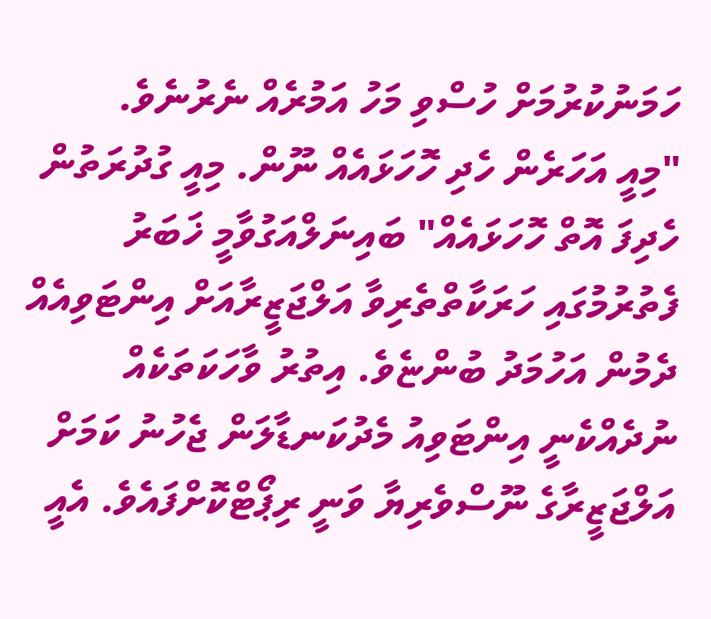ހަމަނުކުރުމަށް ހުސްވި މަހު އަމުރެއް ނެރުނެވެ.
"މިއީ އަހަރެން ހެދި ހޮހަޅައެއް ނޫން. މިއީ ގުދުރަތުން ހެދިފަ އޮތް ހޮހަޅައެއް" ބައިނަލްއަގުވާމީ ޚަބަރު ފެތުރުމުގައި ހަރަކާތްތެރިވާ އަލްޖަޒީރާއަށް އިންޓަވިއެއް ދެމުން އަހުމަދު ބުންޏެވެ. އިތުރު ވާހަކަތަކެއް ނުދެއްކެނީ އިންޓަވިއު މެދުކަނޑާލަން ޖެހުނު ކަމަށް އަލްޖަޒީރާގެ ނޫސްވެރިޔާ ވަނީ ރިޕޯޓްކޮށްފައެވެ. އެއީ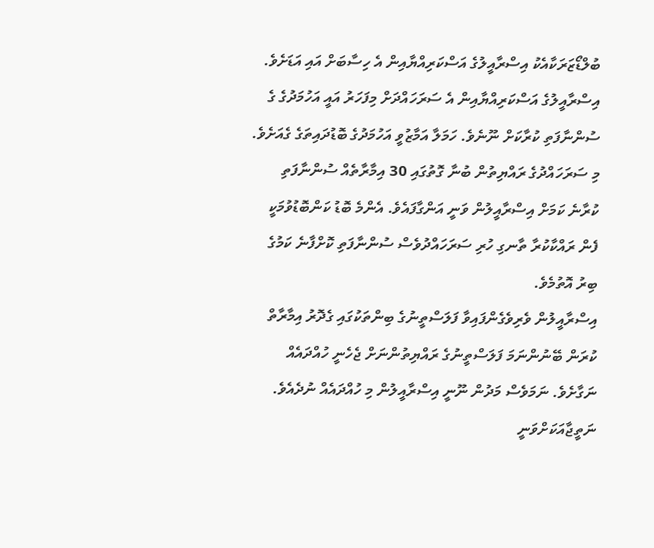ބުލްޑޯޒަރަކާއެކު އިސްރާއީލުގެ އަސްކަރިއްޔާއިން އެ ހިސާބަށް އައި އަޑަށެވެ.
އިސްރާއީލުގެ އަސްކަރިއްޔާއިން އެ ސަރަހައްދަށް މިފަހަރު އައީ އަހުމަދުގެ ގެ ސުންނާފަތި ކުރާކަށް ނޫނެވެ. ހަމަލާ އަމާޒުވީ އަހުމަދުގެ ބޮޑުދައިތަގެ ގެއަށެވެ. މި ސަރަހައްދުގެ ރައްޔިތުން ބުނާ ގޮތުގައި 30 އިމާރާތެއް ސުންނާފަތި ކުރާނެ ކަމަށް އިސްރާއީލުން ވަނީ އަންގާފައެވެ. އެންމެ ބޮޑު ކަންބޮޑުވުމަކީ ފެން ރައްކާކުރާ ތާނގި ހުރި ސަރަހައްދުވެސް ސުންނާފަތި ކޮށްފާނެ ކަމުގެ ބިރު އޮތުމެވެ.
އިސްރާއީލުން ވެރިވެގެންފައިވާ ފަލަސްތީނުގެ ބިންތަކުގައި ގެދޮރު އިމާރާތް ކުރަން ބޭނުންނަމަ ފަލަސްތީނުގެ ރައްޔިތުންނަށް ޖެހެނީ ހުއްދައެއް ނަގާށެވެ. ނަމަވެސް މަދުން ނޫނީ އިސްރާއީލުން މި ހުއްދައެއް ނުދެއެވެ. ނަތީޖާއަކަށްވަނީ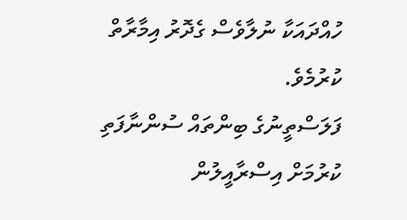ހުއްދައަކާ ނުލާވެސް ގެދޮރު އިމާރާތް ކުރުމެވެ.
ފަލަސްތީނުގެ ބިންތައް ސުންނާފަތި ކުރުމަށް އިސްރާއީލުން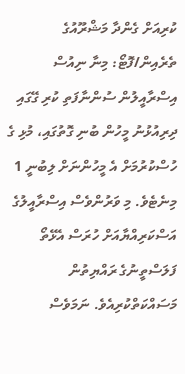ކުރިއަށް ގެންދާ މަޝްރޫއުގެ ތެރެއިން/ފޮޓޯ: މިނާ ނިއުސް
އިސްރާއީލުން ސުންނާފަތި ކުރި ގޭގައި ދިރިއުޅުނު މީހުން ބުނި ގޮތުގައި، މުޅި ގެ ހުސްކުރުމަށް އެ މީހުންނަށް ލިބުނީ 1 މިނެޓެވެ. މި ވަރުންވެސް އިސްރާއީލުގެ އަސްކަރިއްޔާއަށް ހުރަސް އެޅޭތޯ ފަލަސްތީނުގެ ރައްޔިތުން މަސައްކަތްކުރިއެވެ. ނަމަވެސް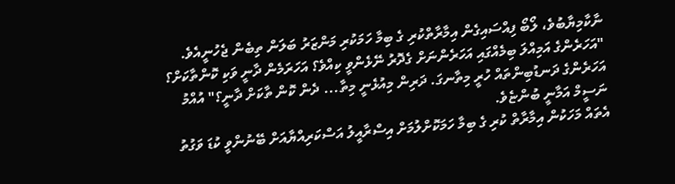ނާކާމިޔާބުވެ، ލޯބޯ ފިއްސައިގެން އިމާރާތްކުރި ގެ ބިމާ ހަމަކުރި މަންޒަރު ބަލަން ތިބެން ޖެހުނީއެވެ.
"އަހަރެންގެ އަމިއްލަ ބިމެއްގައި އަހަރެންނަށް ގެދޮރު ނޭޅެންވީ ކިއްވެ؟ އަހަރަމެން ދާނީ ވަކި ކޮންތާކަށް؟ އަހަރެންގެ ދަނޑުބިންތައް ހުރީ މިތާނގަ. ދަރިން މިއުޅެނީ މިތާ... ދެން ކޮން ތާކަށް ދާނީ؟" އުއްމު ނަސީމް އަމާނީ ބުންޏެވެ.
އެތައް މަހަކުން އިމާރާތް ކުރި ގެ ބިމާ ހަމަކޮށްލުމަށް އިސްރާއީލު އަސްކަރިއްޔާއަށް ބޭނުންވީ ކުޑަ ވަގުތު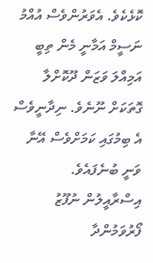ކޮޅެކެވެ. އެވަރުންވެސް އުއްމު ނަސީމް އަމާނީ މެން ތިބީ އަމިއްލަ ވަޒަން ދޫކޮށްލާ ގޮތަކަށް ނޫނެވެ. ނިދާނީވެސް އެ ބިމުގައި ކަމަށްވެސް އޭނާ ވަނީ ބުނެފައެވެ.
އިސްރާއީލުން ނުފޫޒު ފޯރުވަމުންދާ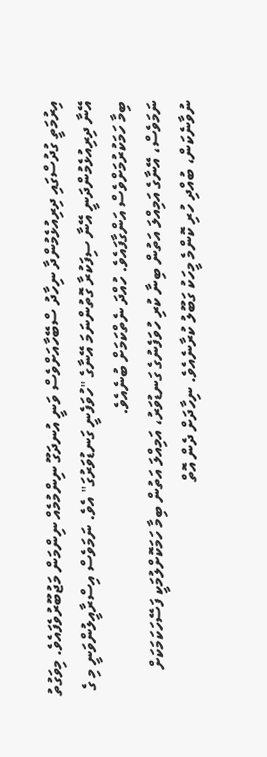އިރުމަތީ ގުދުސްގައި ދިރިއުޅެމުންދާ ނިހާދު ސްބޭހާއަށްވެސް ވަނީ އުނދަގޫ ނިންމުމެއް ނިންމަން މަޖުބޫރުވެފައެވެ. މިވަގުތު އޭނާ ދިރިއުޅެމުންދަނީ އޭނާ ސިފަކުރާ ގޮތުންނަމަ އޭނާގެ "ހުވަފެނީ ގަނޑުވަރުގަ" އެވެ. ނަމަވެސް އިސްރާއީލުންވަނީ މި ގެ ބިމާ ހަމަކުރުމަށްވެސް އަންގާފައެވެ. ހުއްދަ ނެތްކަމަށް ބުނެއެވެ.
ނަމަވެސް، އޭނާގެ އަމިއްލަ އަތުން ބިނާ ކުރި ހުވަފެނުގެ ގަނޑުވަރު، އަމިއްލަ އަތުން ބިމާ ހަމަކޮށްލުމަކީ ފަސޭހަކަމަކަށް ނުވާނެކަން، ބުއްދި ހުރި ކޮންމެ މީހަކު ގަބޫލު ކުރާނެއެވެ. ނިހާދަށް ދެން އޮތް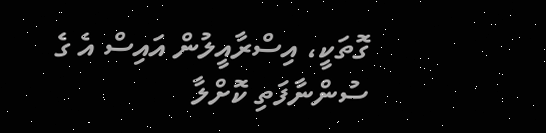ގޮތަކީ، އިސްރާއީލުން އައިސް އެ ގެ ސުންނާފަތި ކޮށްލާ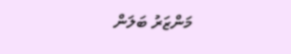މަންޒަރު ބަލަން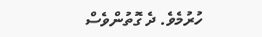ހުރުމެވެ. ދެ ގޮތުންވެސް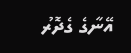އޭނާގެ ގެދޮރު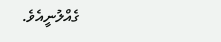ގެއްލުނީއެވެ.